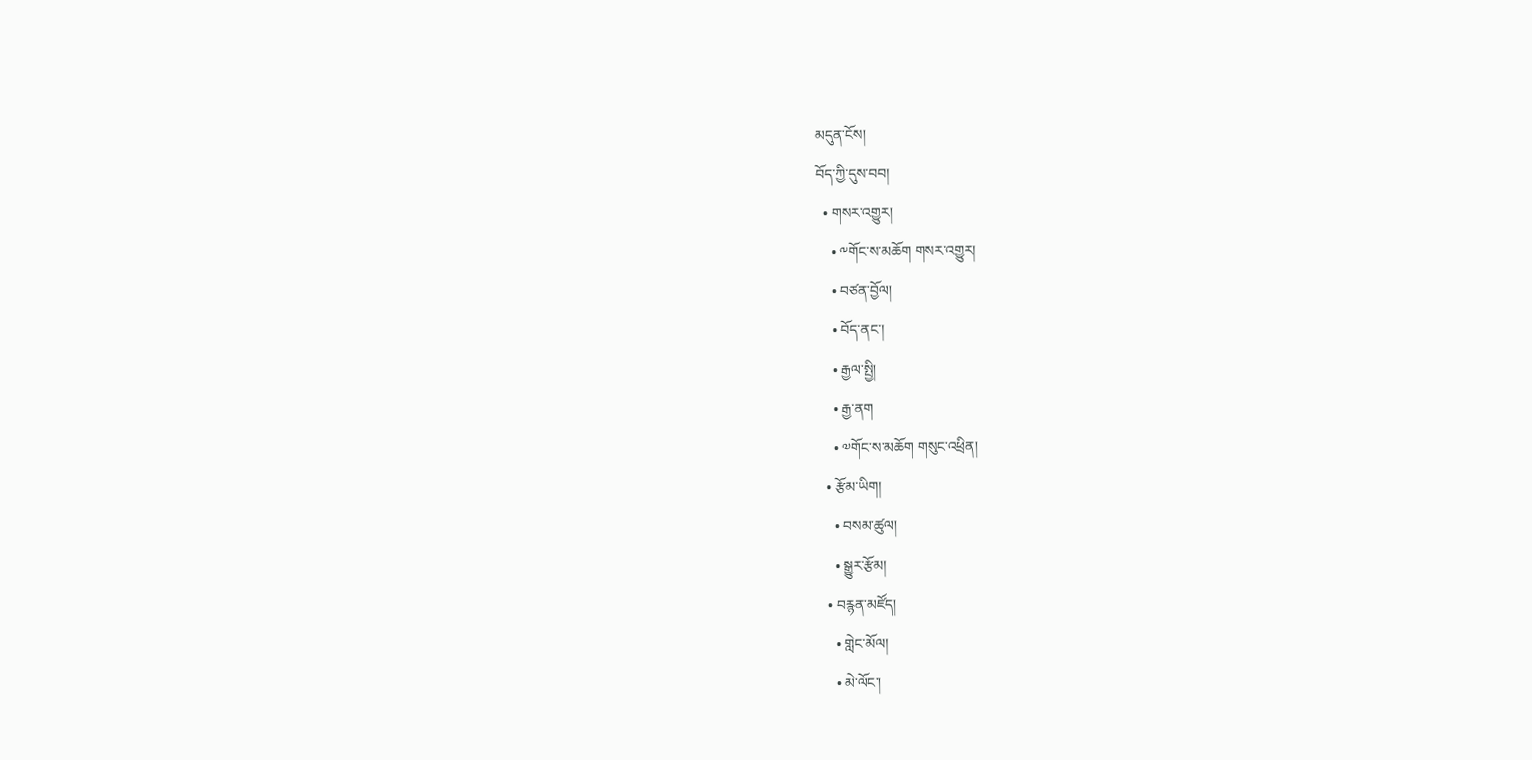མདུན་ངོས།
བོད་ཀྱི་དུས་བབ།
  • གསར་འགྱུར།
    • ༸གོང་ས་མཆོག གསར་འགྱུར།
    • བཙན་བྱོལ།
    • བོད་ནང་།
    • རྒྱལ་སྤྱི།
    • རྒྱ་ནག
    • ༧གོང་ས་མཆོག གསུང་འཕྲིན།
  • རྩོམ་ཡིག།
    • བསམ་ཚུལ།
    • སྒྱུར་རྩོམ།
  • བརྙན་མཛོད།
    • གླེང་མོལ།
    • མེ་ལོང་།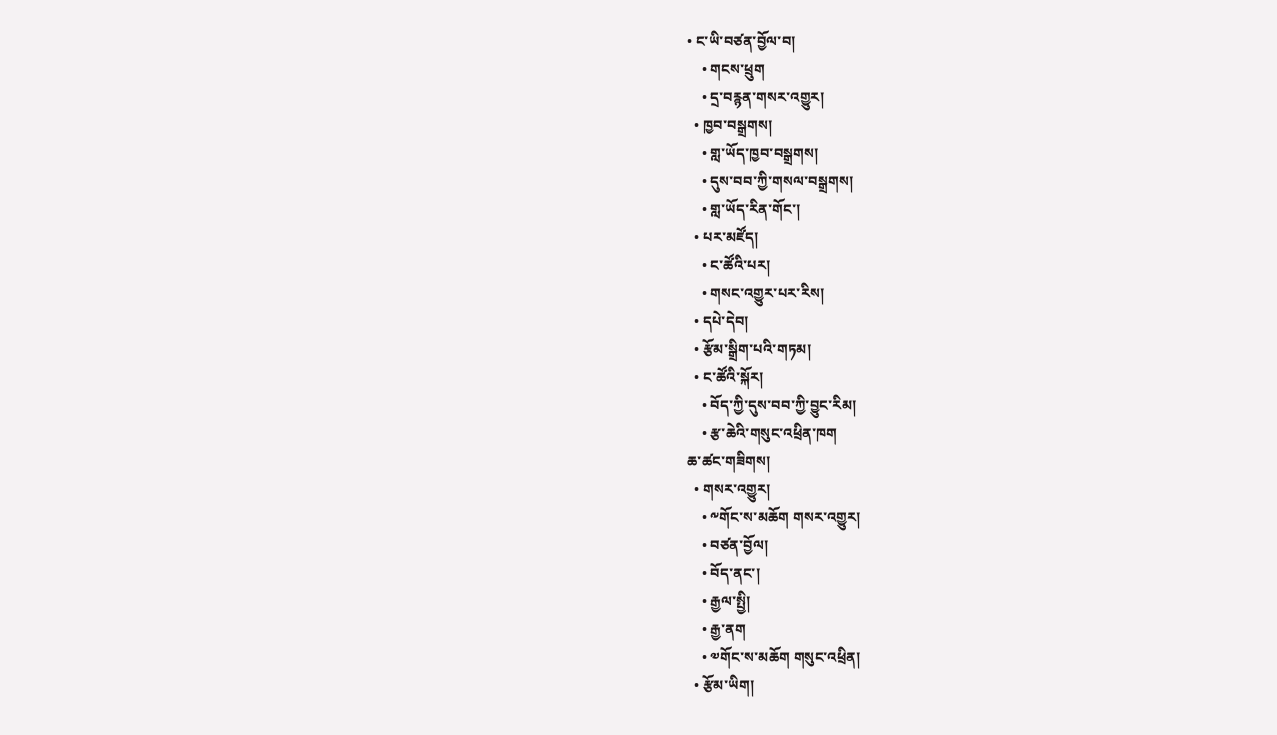• ང་ཡི་བཙན་བྱོལ་བ།
    • གངས་ཕྲུག
    • དྲ་བརྙན་གསར་འགྱུར།
  • ཁྱབ་བསྒྲགས།
    • གླ་ཡོད་ཁྱབ་བསྒྲགས།
    • དུས་བབ་ཀྱི་གསལ་བསྒྲགས།
    • གླ་ཡོད་རིན་གོང་།
  • པར་མཛོད།
    • ང་ཚོའི་པར།
    • གསང་འགྱུར་པར་རིས།
  • དཔེ་དེབ།
  • རྩོམ་སྒྲིག་པའི་གཏམ།
  • ང་ཚོའི་སྐོར།
    • བོད་ཀྱི་དུས་བབ་ཀྱི་བྱུང་རིམ།
    • རྩ་ཆེའི་གསུང་འཕྲིན་ཁག
ཆ་ཚང་གཟིགས།
  • གསར་འགྱུར།
    • ༸གོང་ས་མཆོག གསར་འགྱུར།
    • བཙན་བྱོལ།
    • བོད་ནང་།
    • རྒྱལ་སྤྱི།
    • རྒྱ་ནག
    • ༧གོང་ས་མཆོག གསུང་འཕྲིན།
  • རྩོམ་ཡིག།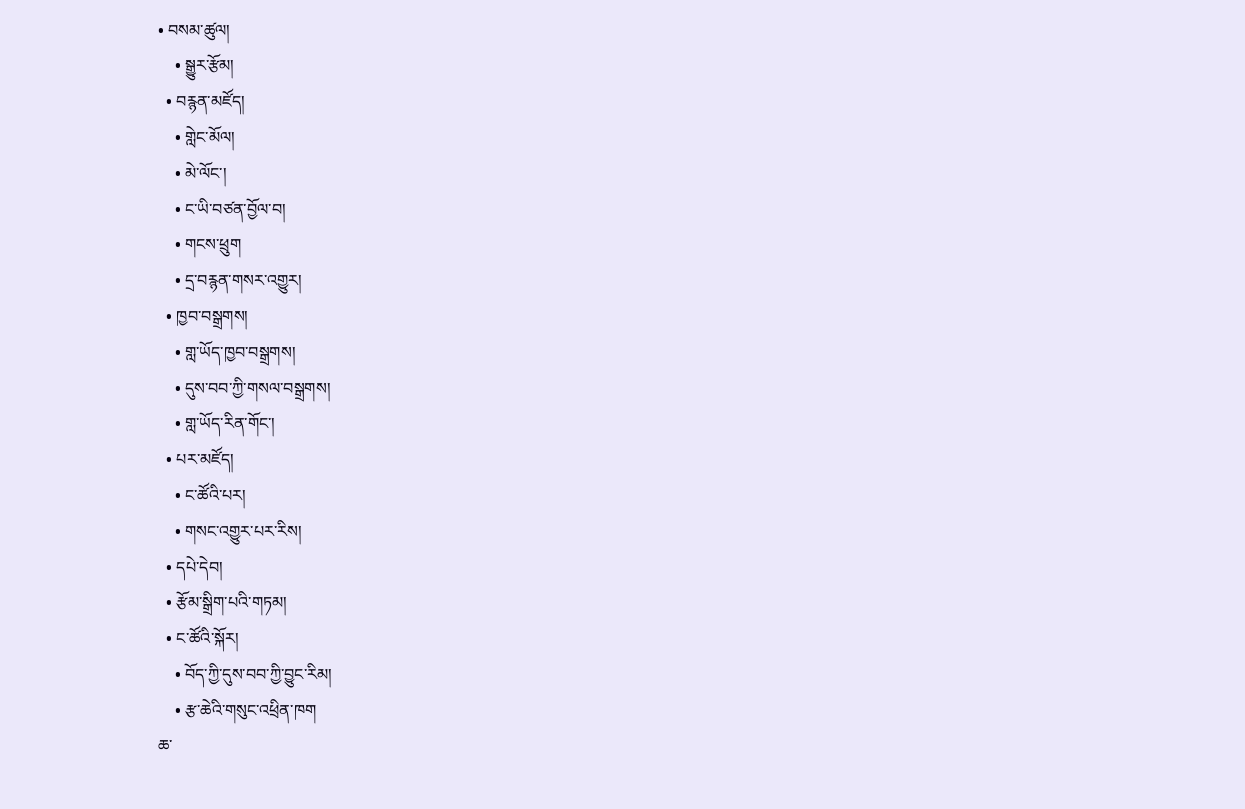• བསམ་ཚུལ།
    • སྒྱུར་རྩོམ།
  • བརྙན་མཛོད།
    • གླེང་མོལ།
    • མེ་ལོང་།
    • ང་ཡི་བཙན་བྱོལ་བ།
    • གངས་ཕྲུག
    • དྲ་བརྙན་གསར་འགྱུར།
  • ཁྱབ་བསྒྲགས།
    • གླ་ཡོད་ཁྱབ་བསྒྲགས།
    • དུས་བབ་ཀྱི་གསལ་བསྒྲགས།
    • གླ་ཡོད་རིན་གོང་།
  • པར་མཛོད།
    • ང་ཚོའི་པར།
    • གསང་འགྱུར་པར་རིས།
  • དཔེ་དེབ།
  • རྩོམ་སྒྲིག་པའི་གཏམ།
  • ང་ཚོའི་སྐོར།
    • བོད་ཀྱི་དུས་བབ་ཀྱི་བྱུང་རིམ།
    • རྩ་ཆེའི་གསུང་འཕྲིན་ཁག
ཆ་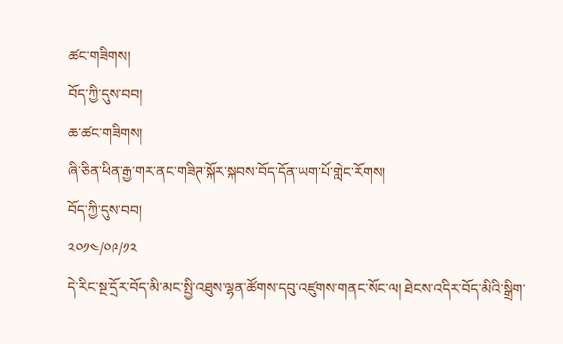ཚང་གཟིགས།
བོད་ཀྱི་དུས་བབ།
ཆ་ཚང་གཟིགས།
ཞི་ཅིན་ཕིན་རྒྱ་གར་ནང་གཟིཊ་སྐོར་སྐབས་བོད་དོན་ཡག་པོ་གླེང་རོགས།
བོད་ཀྱི་དུས་བབ།
༢༠༡༤/༠༩/༡༢
དེ་རིང་སྔ་དྲོར་བོད་མི་མང་སྤྱི་འཐུས་ལྷན་ཚོགས་དབུ་འཛུགས་གནང་སོང་ལ། ཐེངས་འདིར་བོད་མིའི་སྒྲིག་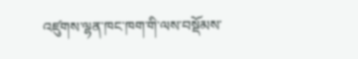འཛུགས་ལྷན་ཁང་ཁག་གི་ལས་བསྡོམས་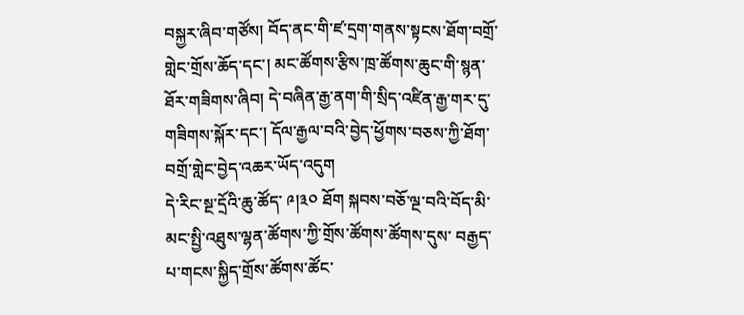བསྐྱར་ཞིབ་གཙོས། བོད་ནང་གི་ཛ་དྲག་གནས་སྟངས་ཐོག་བགྲོ་གླེང་གྲོས་ཆོད་དང་། མང་ཚོགས་རྩིས་ཁྲ་ཚོགས་ཆུང་གི་སྙན་ཐོར་གཟིགས་ཞིབ། དེ་བཞིན་རྒྱ་ནག་གི་སྲིད་འཛིན་རྒྱ་གར་དུ་གཟིགས་སྐོར་དང་། དོལ་རྒྱལ་བའི་བྱེད་ཕྱོགས་བཅས་ཀྱི་ཐོག་བགྲོ་གླེང་བྱེད་འཆར་ཡོད་འདུག
དེ་རིང་སྔ་དྲོའི་ཆུ་ཚོད་ ༩།༣༠ ཐོག སྐབས་བཅོ་ལྔ་བའི་བོད་མི་མང་སྤྱི་འཐུས་ལྷན་ཚོགས་ཀྱི་གྲོས་ཚོགས་ཚོགས་དུས་ བརྒྱད་པ་གངས་སྐྱིད་གྲོས་ཚོགས་ཚོང་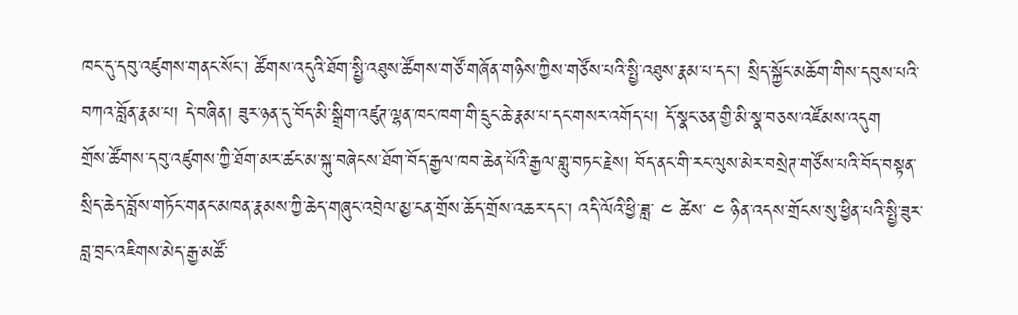ཁང་དུ་དབུ་འཛུགས་གནང་སོང་། ཚོགས་འདུའི་ཐོག་སྤྱི་འཐུས་ཚོགས་གཙོ་གཞོན་གཉིས་ཀྱིས་གཙོས་པའི་སྤྱི་འཐུས་རྣམ་པ་དང་། སྲིད་སྐྱོང་མཆོག་གིས་དབུས་པའི་བཀའ་བློན་རྣམ་པ། དེ་བཞིན། ཟུར་ཉན་དུ་བོད་མི་སྒྲིག་འཛུཊ་ལྷན་ཁང་ཁག་གི་དྲུང་ཆེ་རྣམ་པ་དང་གསར་འགོད་པ། དོ་སྣང་ཅན་གྱི་མི་སྣ་བཅས་འཛོམས་འདུག
གྲོས་ཚོགས་དབུ་འཛུགས་ཀྱི་ཐོག་མར་ཚང་མ་སྐུ་བཞེངས་ཐོག་བོད་རྒྱལ་ཁབ་ཆེན་པོའི་རྒྱལ་གླུ་བཏང་རྗེས། བོད་ནང་གི་རང་ལུས་མེར་བསྲེཊ་གཙོས་པའི་བོད་བསྟན་སྲིད་ཆེད་བློས་གཏོང་གནང་མཁན་རྣམས་ཀྱི་ཆེད་གཞུང་འབྲེལ་མྱ་ངན་གྲོས་ཆོད་གྲོས་འཆར་དང་། འདི་ལོའི་ཕྱི་ཟླ་ ༤ ཚེས་ ༤ ཉིན་འདས་གྲོངས་སུ་ཕྱིན་པའི་སྤྱི་ཟུར་བླ་བྲང་འཇིགས་མེད་རྒྱ་མཚོ་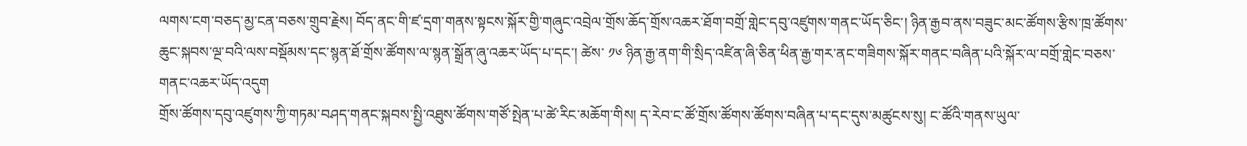ལགས་ངག་བཅད་མྱ་ངན་བཅས་གྲུབ་རྗེས། བོད་ནང་གི་ཛ་དྲག་གནས་སྟངས་སྐོར་གྱི་གཞུང་འབྲེལ་གྲོས་ཆོད་གྲོས་འཆར་ཐོག་བགྲོ་གླེང་དབུ་འཛུགས་གནང་ཡོད་ཅིང་། ཉིན་རྒྱབ་ནས་བཟུང་མང་ཚོགས་རྩིས་ཁྲ་ཚོགས་ཆུང་སྐབས་ལྔ་བའི་ལས་བསྡོམས་དང་སྙན་ཐོ་གྲོས་ཚོགས་ལ་སྙན་སྒྲོན་ཞུ་འཆར་ཡོད་པ་དང་། ཚེས་ ༡༦ ཉིན་རྒྱ་ནག་གི་སྲིད་འཛིན་ཞི་ཅིན་ཕིན་རྒྱ་གར་ནང་གཟིགས་སྐོར་གནང་བཞིན་པའི་སྐོར་ལ་བགྲོ་གླེང་བཅས་གནང་འཆར་ཡོད་འདུག
གྲོས་ཚོགས་དབུ་འཛུགས་ཀྱི་གཏམ་བཤད་གནང་སྐབས་སྤྱི་འཐུས་ཚོགས་གཙོ་སྤེན་པ་ཚེ་རིང་མཆོག་གིས། ད་རེབ་ང་ཚོ་གྲོས་ཚོགས་ཚོགས་བཞིན་པ་དང་དུས་མཚུངས་སུ། ང་ཚོའི་གནས་ཡུལ་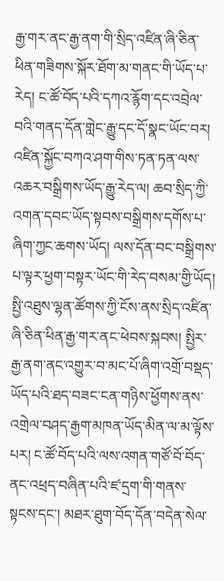རྒྱ་གར་ནང་རྒྱ་ནག་གི་སྲིད་འཛིན་ཞི་ཅིན་ཕིན་གཟིགས་སྐོར་ཐོག་མ་གནང་གི་ཡོད་པ་རེད། ང་ཚོ་བོད་པའི་དཀའ་རྙོག་དང་འབྲེལ་བའི་གནད་དོན་གླེང་རྒྱུ་དང་དོ་སྣང་ཡོང་བར། འཛིན་སྐྱོང་བཀའ་ཤག་གིས་ཏན་ཏན་ལས་འཆར་བསྒྲིགས་ཡོད་རྒྱུ་རེད་ལ། ཆབ་སྲིད་ཀྱི་འགན་དབང་ཡོད་སྟབས་བསྒྲིགས་དགོས་པ་ཞིག་ཀྱང་ཆགས་ཡོད། ལས་དོན་བང་བསྒྲིགས་པ་ལྟར་ཕྱག་བསྟར་ཡོང་གི་རེད་བསམ་གྱི་ཡོད། སྤྱི་འཐུས་ལྷན་ཚོགས་ཀྱི་ངོས་ནས་སྲིད་འཛིན་ཞི་ཅིན་ཕིན་རྒྱ་གར་ནང་ཕེབས་སྐབས། སྤྱིར་རྒྱ་ནག་ནང་འགྱུར་བ་མང་པོ་ཞིག་འགྲོ་བསྡད་ཡོད་པའི་ཐད་བཟང་ངན་གཉིས་ཕྱོགས་ནས་འགྲེལ་བཤད་རྒྱག་མཁན་ཡོད་མིན་ལ་མ་ལྟོས་པར། ང་ཚོ་བོད་པའི་ལས་འགན་གཙོ་བོ་བོད་ནང་འཕྲད་བཞིན་པའི་ཛ་དྲག་གི་གནས་སྟངས་དང་། མཐར་ཐུག་བོད་དོན་བདེན་སེལ་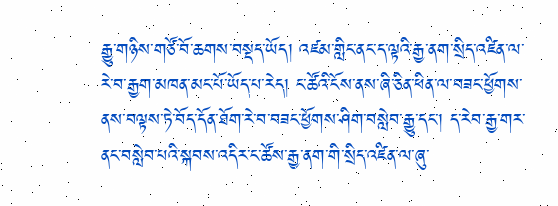རྒྱུ་གཉིས་གཙོ་བོ་ཆགས་བསྡད་ཡོད། འཛམ་གླིང་ནང་ད་ལྟའི་རྒྱ་ནག་སྲིད་འཛིན་ལ་རེ་བ་རྒྱག་མཁན་མང་པོ་ཡོད་པ་རེད། ང་ཚོའི་ངོས་ནས་ཞི་ཅིན་ཕིན་ལ་བཟང་ཕྱོགས་ནས་བལྟས་ཏེ་བོད་དོན་ཐོག་རེ་བ་བཟང་ཕྱོགས་ཤིག་བསླེབ་རྒྱུ་དང་། ད་རེབ་རྒྱ་གར་ནང་བསླེབ་པའི་སྐབས་འདིར་ང་ཚོས་རྒྱ་ནག་གི་སྲིད་འཛིན་ལ་ཞུ་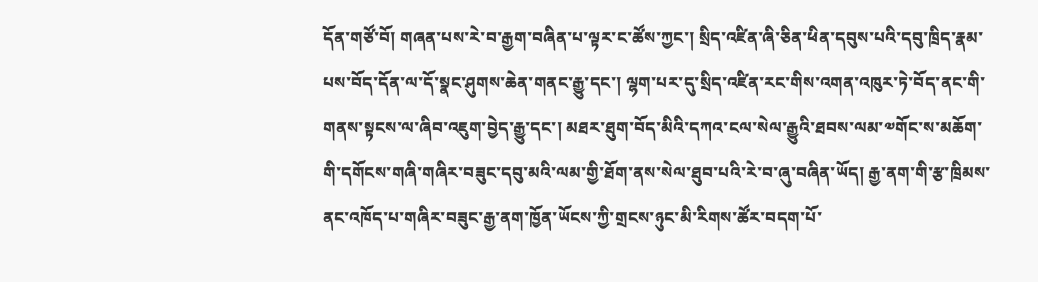དོན་གཙོ་བོ། གཞན་པས་རེ་བ་རྒྱག་བཞིན་པ་ལྟར་ང་ཚོས་ཀྱང་། སྲིད་འཛིན་ཞི་ཅིན་ཕིན་དབུས་པའི་དབུ་ཁྲིད་རྣམ་པས་བོད་དོན་ལ་དོ་སྣང་ཤུགས་ཆེན་གནང་རྒྱུ་དང་། ལྷག་པར་དུ་སྲིད་འཛིན་རང་གིས་འགན་འཁུར་ཏེ་བོད་ནང་གི་གནས་སྟངས་ལ་ཞིབ་འཇུག་བྱེད་རྒྱུ་དང་། མཐར་ཐུག་བོད་མིའི་དཀའ་ངལ་སེལ་རྒྱུའི་ཐབས་ལམ་༧གོང་ས་མཆོག་གི་དགོངས་གཞི་གཞིར་བཟུང་དབུ་མའི་ལམ་གྱི་ཐོག་ནས་སེལ་ཐུབ་པའི་རེ་བ་ཞུ་བཞིན་ཡོད། རྒྱ་ནག་གི་རྩ་ཁྲིམས་ནང་འཁོད་པ་གཞིར་བཟུང་རྒྱ་ནག་ཁྱོན་ཡོངས་ཀྱི་གྲངས་ཉུང་མི་རིགས་ཚོར་བདག་པོ་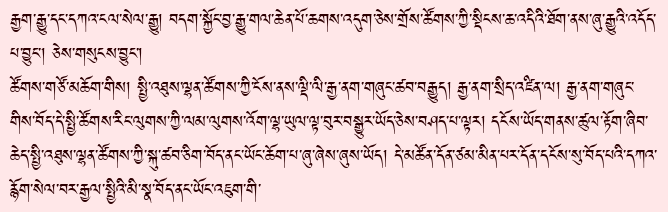རྒྱག་རྒྱུ་དང་དཀའ་ངལ་སེལ་རྒྱུ། བདག་སྐྱོང་བྱ་རྒྱུ་གལ་ཆེན་པོ་ཆགས་འདུག་ཅེས་གྲོས་ཚོགས་ཀྱི་སྡིངས་ཆ་འདིའི་ཐོག་ནས་ཞུ་རྒྱུའི་འདོད་པ་བྱུང་། ཅེས་གསུངས་བྱུང་།
ཚོགས་གཙོ་མཆོག་གིས། སྤྱི་འཐུས་ལྷན་ཚོགས་ཀྱི་ངོས་ནས་ལྡི་ལི་རྒྱ་ནག་གཞུང་ཚབ་བརྒྱུད། རྒྱ་ནག་སྲིད་འཛིན་ལ། རྒྱ་ནག་གཞུང་གིས་བོད་དེ་སྤྱི་ཚོགས་རིང་ལུགས་ཀྱི་ལམ་ལུགས་འོག་ལྷ་ཡུལ་ལྟ་བུར་བསྒྱུར་ཡོད་ཅེས་བཤད་པ་ལྟར། དངོས་ཡོད་གནས་ཚུལ་རྟོག་ཞིབ་ཆེད་སྤྱི་འཐུས་ལྷན་ཚོགས་ཀྱི་སྐུ་ཚབ་ཅིག་བོད་ནང་ཡོང་ཆོག་པ་ཞུ་ཞེས་ཞུས་ཡོད། དེ་མཚོན་དོན་ཙམ་མིན་པར་དོན་དངོས་སུ་བོད་པའི་དཀའ་རྙོག་སེལ་བར་རྒྱལ་སྤྱིའི་མི་སྣ་བོད་ནང་ཡོང་འཇུག་གི་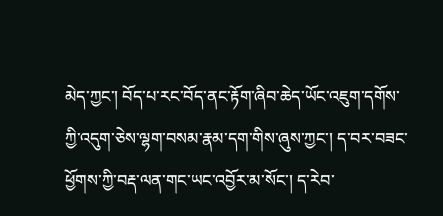མེད་ཀྱང་། བོད་པ་རང་བོད་ནང་རྟོག་ཞིབ་ཆེད་ཡོང་འཇུག་དགོས་ཀྱི་འདུག་ཅེས་ལྷག་བསམ་རྣམ་དག་གིས་ཞུས་ཀྱང་། ད་བར་བཟང་ཕྱོགས་ཀྱི་བརྡ་ལན་གང་ཡང་འབྱོར་མ་སོང་། ད་རེབ་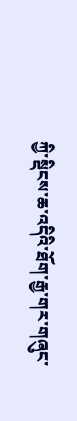ཀྱི་སྡིངས་ཆ་འདིའི་ཐོག་རྒྱ་གར་གཞུང་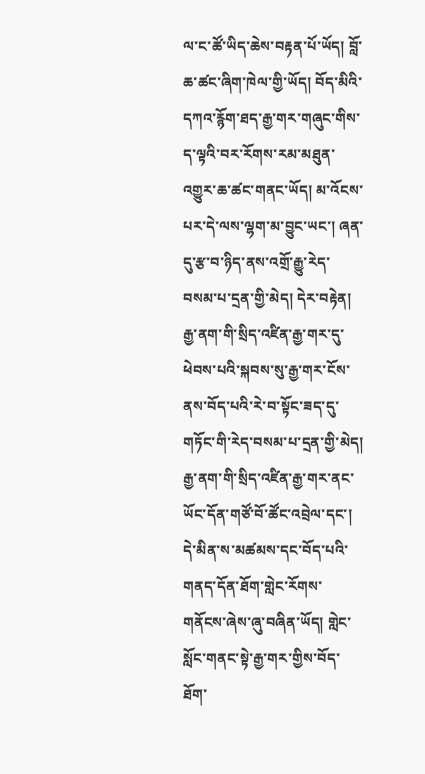ལ་ང་ཚོ་ཡིད་ཆེས་བརྟན་པོ་ཡོད། བློ་ཆ་ཚང་ཞིག་ཁེལ་གྱི་ཡོད། བོད་མིའི་དཀའ་རྙོག་ཐད་རྒྱ་གར་གཞུང་གིས་ད་ལྟའི་བར་རོགས་རམ་མཐུན་འགྱུར་ཆ་ཚང་གནང་ཡོད། མ་འོངས་པར་དེ་ལས་ལྷག་མ་བྱུང་ཡང་། ཞན་དུ་རྩ་བ་ཉིད་ནས་འགྲོ་རྒྱུ་རེད་བསམ་པ་དྲན་གྱི་མེད། དེར་བརྟེན། རྒྱ་ནག་གི་སྲིད་འཛིན་རྒྱ་གར་དུ་ཕེབས་པའི་སྐབས་སུ་རྒྱ་གར་ངོས་ནས་བོད་པའི་རེ་བ་སྟོང་ཟད་དུ་གཏོང་གི་རེད་བསམ་པ་དྲན་གྱི་མེད། རྒྱ་ནག་གི་སྲིད་འཛིན་རྒྱ་གར་ནང་ཡོང་དོན་གཙོ་བོ་ཚོང་འབྲེལ་དང་། དེ་མིན་ས་མཚམས་དང་བོད་པའི་གནད་དོན་ཐོག་གླེང་རོགས་གནོངས་ཞེས་ཞུ་བཞིན་ཡོད། གླེང་སློང་གནང་སྟེ་རྒྱ་གར་གྱིས་བོད་ཐོག་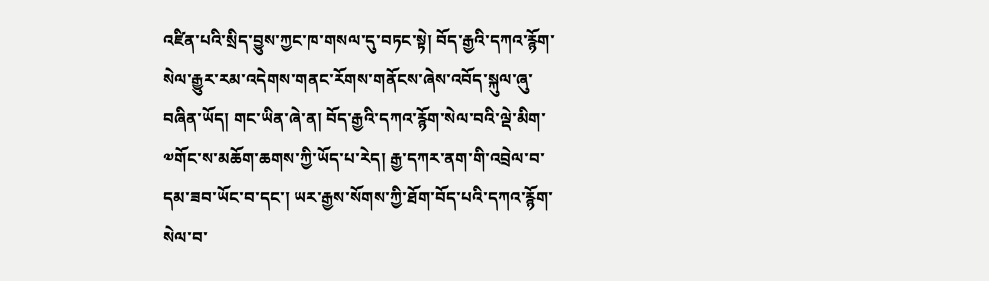འཛིན་པའི་སྲིད་བྱུས་ཀྱང་ཁ་གསལ་དུ་བཏང་སྟེ། བོད་རྒྱའི་དཀའ་རྙོག་སེལ་རྒྱུར་རམ་འདེགས་གནང་རོགས་གནོངས་ཞེས་འབོད་སྐུལ་ཞུ་བཞིན་ཡོད། གང་ཡིན་ཞེ་ན། བོད་རྒྱའི་དཀའ་རྙོག་སེལ་བའི་ལྡེ་མིག་༧གོང་ས་མཆོག་ཆགས་ཀྱི་ཡོད་པ་རེད། རྒྱ་དཀར་ནག་གི་འབྲེལ་བ་དམ་ཟབ་ཡོང་བ་དང་། ཡར་རྒྱས་སོགས་ཀྱི་ཐོག་བོད་པའི་དཀའ་རྙོག་སེལ་བ་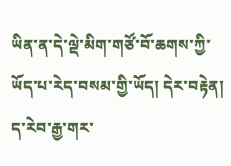ཡིན་ན་དེ་ལྡེ་མིག་གཙོ་བོ་ཆགས་ཀྱི་ཡོད་པ་རེད་བསམ་གྱི་ཡོད། དེར་བརྟེན། ད་རེབ་རྒྱ་གར་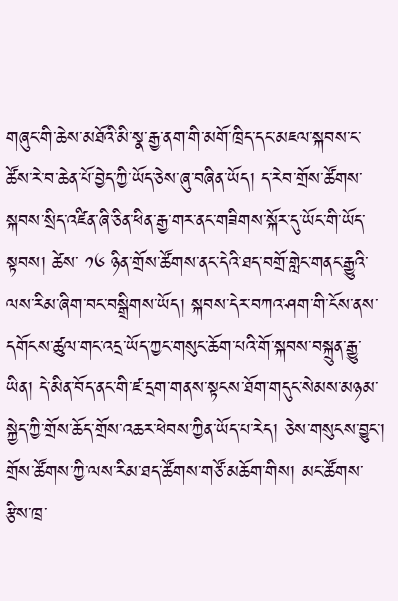གཞུང་གི་ཆེས་མཐོའི་མི་སྣ་རྒྱ་ནག་གི་མགོ་ཁྲིད་དང་མཇལ་སྐབས་ང་ཚོས་རེ་བ་ཆེན་པོ་བྱེད་ཀྱི་ཡོད་ཅེས་ཞུ་བཞིན་ཡོད། ད་རེབ་གྲོས་ཚོགས་སྐབས་སྲིད་འཛིན་ཞི་ཅིན་ཕིན་རྒྱ་གར་ནང་གཟིགས་སྐོར་དུ་ཡོང་གི་ཡོད་སྟབས། ཚེས་ ༡༦ ཉིན་གྲོས་ཚོགས་ནང་དེའི་ཐད་བགྲོ་གླེང་གནང་རྒྱུའི་ལས་རིམ་ཞིག་བང་བསྒྲིགས་ཡོད། སྐབས་དེར་བཀའ་ཤག་གི་ངོས་ནས་དགོངས་ཚུལ་གང་འདྲ་ཡོད་ཀྱང་གསུང་ཆོག་པའི་གོ་སྐབས་བསྐྲུན་རྒྱུ་ཡིན། དེ་མིན་བོད་ནང་གི་ཛ་དྲག་གནས་སྟངས་ཐོག་གདུང་སེམས་མཉམ་སྐྱེད་ཀྱི་གྲོས་ཆོད་གྲོས་འཆར་ཕེབས་ཀྱིན་ཡོད་པ་རེད། ཅེས་གསུངས་བྱུང་།
གྲོས་ཚོགས་ཀྱི་ལས་རིམ་ཐད་ཚོགས་གཙོ་མཆོག་གིས། མང་ཚོགས་རྩིས་ཁྲ་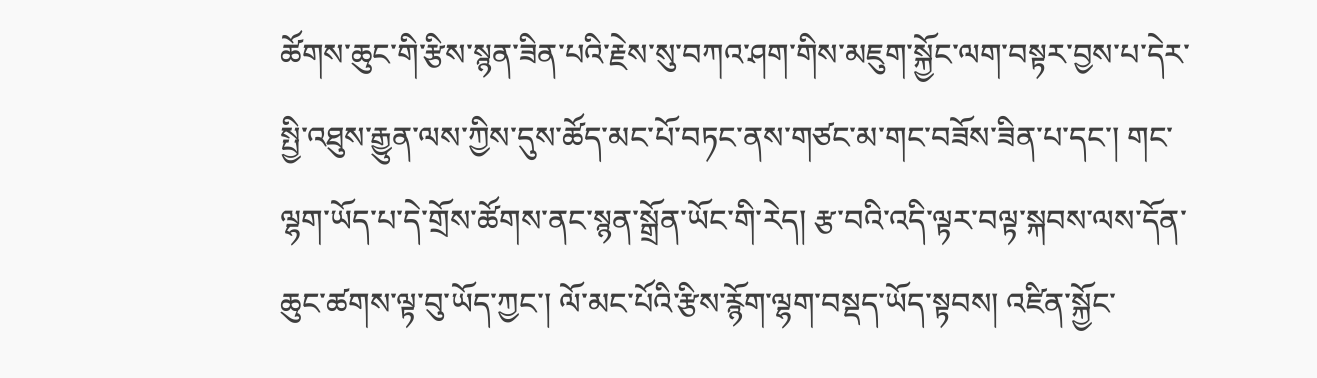ཚོགས་ཆུང་གི་རྩིས་སྙན་ཟིན་པའི་རྗེས་སུ་བཀའ་ཤག་གིས་མཇུག་སྐྱོང་ལག་བསྟར་བྱས་པ་དེར་སྤྱི་འཐུས་རྒྱུན་ལས་ཀྱིས་དུས་ཚོད་མང་པོ་བཏང་ནས་གཙང་མ་གང་བཟོས་ཟིན་པ་དང་། གང་ལྷག་ཡོད་པ་དེ་གྲོས་ཚོགས་ནང་སྙན་སྒྲོན་ཡོང་གི་རེད། རྩ་བའི་འདི་ལྟར་བལྟ་སྐབས་ལས་དོན་ཆུང་ཚགས་ལྟ་བུ་ཡོད་ཀྱང་། ལོ་མང་པོའི་རྩིས་རྙོག་ལྷག་བསྡད་ཡོད་སྟབས། འཛིན་སྐྱོང་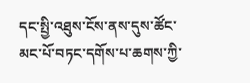དང་སྤྱི་འཐུས་ངོས་ནས་དུས་ཚོང་མང་པོ་བཏང་དགོས་པ་ཆགས་ཀྱི་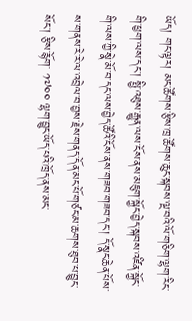ཡོད། གང་ལྟར། མང་ཚོགས་རྩིས་ཁྲ་ཚོགས་ཆུང་སྐབས་ལྔ་བའི་ལོ་གཅིག་ལྷག་རིང་གི་ཕྱག་ལས་དང་། སྤྱི་འཐུས་རྒྱུན་ལས་ངོས་ནས་མཇུག་སྐྱོང་བྱེད་སྐབས་འཛིན་སྐྱོང་གི་ལས་ཀྱི་སྣེ་མོ་བ་དང་ལས་བྱེད་ཚོའི་ངོས་ནས་གཟབ་གཟབ་དང་། དོ་སྣང་ཆེན་པོས་ས་གནས་རེ་རེ་ལ་འབྲེལ་བ་བྱས་རྗེས་གནད་དོན་མང་པོ་གཙང་མ་ཆགས་ཐུབ་པ་བྱུང་སོང་། རྩིས་རྙོག་ ༡༧༠༠ ལྷག་བྱུང་ཡོད་པའི་ཁྲོད་ནས་མང་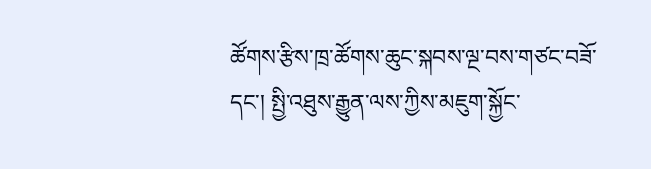ཚོགས་རྩིས་ཁྲ་ཚོགས་ཆུང་སྐབས་ལྔ་བས་གཙང་བཟོ་དང་། སྤྱི་འཐུས་རྒྱུན་ལས་ཀྱིས་མཇུག་སྐྱོང་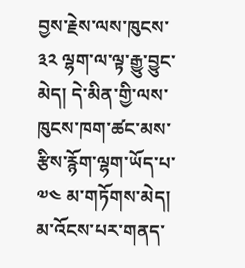བྱས་རྗེས་ལས་ཁུངས་ ༣༢ ལྷག་ལ་ལྟ་རྒྱུ་བྱུང་མེད། དེ་མིན་གྱི་ལས་ཁུངས་ཁག་ཚང་མས་རྩིས་རྙོག་ལྷག་ཡོད་པ་ ༧༤ མ་གཏོགས་མེད། མ་འོངས་པར་གནད་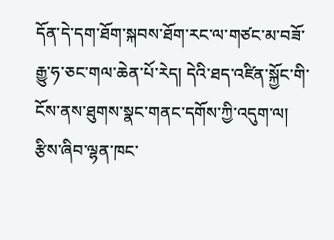དོན་དེ་དག་ཐོག་སྐབས་ཐོག་རང་ལ་གཙང་མ་བཟོ་རྒྱུ་ཧ་ཅང་གལ་ཆེན་པོ་རེད། དེའི་ཐད་འཛིན་སྐྱོང་གི་ངོས་ནས་ཐུགས་སྣང་གནང་དགོས་ཀྱི་འདུག་ལ། རྩིས་ཞིབ་ལྷན་ཁང་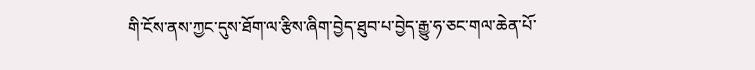གི་ངོས་ནས་ཀྱང་དུས་ཐོག་ལ་རྩིས་ཞིག་བྱེད་ཐུབ་པ་བྱེད་རྒྱུ་ཧ་ཅང་གལ་ཆེན་པོ་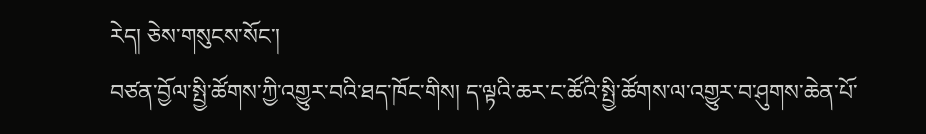རེད། ཅེས་གསུངས་སོང་།
བཙན་བྱོལ་སྤྱི་ཚོགས་ཀྱི་འགྱུར་བའི་ཐད་ཁོང་གིས། ད་ལྟའི་ཆར་ང་ཚོའི་སྤྱི་ཚོགས་ལ་འགྱུར་བ་ཤུགས་ཆེན་པོ་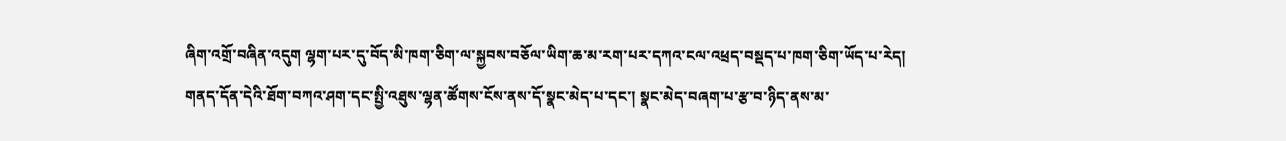ཞིག་འགྲོ་བཞིན་འདུག ལྷག་པར་དུ་བོད་མི་ཁག་ཅིག་ལ་སྐྱབས་བཅོལ་ཡིག་ཆ་མ་རག་པར་དཀའ་ངལ་འཕྲད་བསྡད་པ་ཁག་ཅིག་ཡོད་པ་རེད། གནད་དོན་དེའི་ཐོག་བཀའ་ཤག་དང་སྤྱི་འཐུས་ལྷན་ཚོགས་ངོས་ནས་དོ་སྣང་མེད་པ་དང་། སྣང་མེད་བཞག་པ་རྩ་བ་ཉིད་ནས་མ་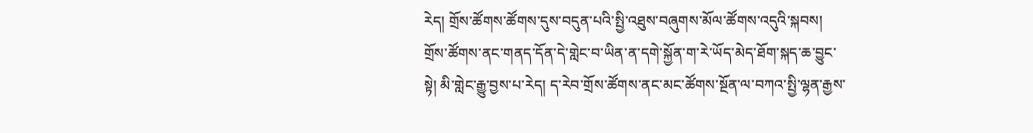རེད། གྲོས་ཚོགས་ཚོགས་དུས་བདུན་པའི་སྤྱི་འཐུས་བཞུགས་མོལ་ཚོགས་འདུའི་སྐབས། གྲོས་ཚོགས་ནང་གནད་དོན་དེ་གླེང་བ་ཡིན་ན་དགེ་སྐྱོན་ག་རེ་ཡོད་མེད་ཐོག་སྐད་ཆ་བྱུང་སྟེ། མི་གླེང་རྒྱུ་བྱས་པ་རེད། ད་རེབ་གྲོས་ཚོགས་ནང་མང་ཚོགས་སྔོན་ལ་བཀའ་སྤྱི་ལྷན་རྒྱས་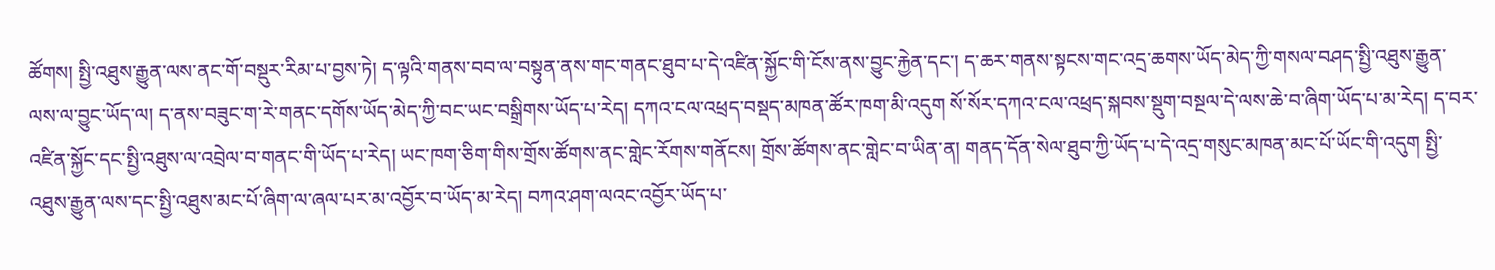ཚོགས། སྤྱི་འཐུས་རྒྱུན་ལས་ནང་གོ་བསྡུར་རིམ་པ་བྱས་ཏེ། ད་ལྟའི་གནས་བབ་ལ་བསྟུན་ནས་གང་གནང་ཐུབ་པ་དེ་འཛིན་སྐྱོང་གི་ངོས་ནས་བྱུང་རྐྱེན་དང་། ད་ཆར་གནས་སྟངས་གང་འདྲ་ཆགས་ཡོད་མེད་ཀྱི་གསལ་བཤད་སྤྱི་འཐུས་རྒྱུན་ལས་ལ་བྱུང་ཡོད་ལ། ད་ནས་བཟུང་ག་རེ་གནང་དགོས་ཡོད་མེད་ཀྱི་བང་ཡང་བསྒྲིགས་ཡོད་པ་རེད། དཀའ་ངལ་འཕྲད་བསྡད་མཁན་ཚོར་ཁག་མི་འདུག སོ་སོར་དཀའ་ངལ་འཕྲད་སྐབས་སྡུག་བསྔལ་དེ་ལས་ཆེ་བ་ཞིག་ཡོད་པ་མ་རེད། ད་བར་འཛིན་སྐྱོང་དང་སྤྱི་འཐུས་ལ་འབྲེལ་བ་གནང་གི་ཡོད་པ་རེད། ཡང་ཁག་ཅིག་གིས་གྲོས་ཚོགས་ནང་གླེང་རོགས་གནོངས། གྲོས་ཚོགས་ནང་གླེང་བ་ཡིན་ན། གནད་དོན་སེལ་ཐུབ་ཀྱི་ཡོད་པ་དེ་འདྲ་གསུང་མཁན་མང་པོ་ཡོང་གི་འདུག སྤྱི་འཐུས་རྒྱུན་ལས་དང་སྤྱི་འཐུས་མང་པོ་ཞིག་ལ་ཞལ་པར་མ་འབྱོར་བ་ཡོད་མ་རེད། བཀའ་ཤག་ལའང་འབྱོར་ཡོད་པ་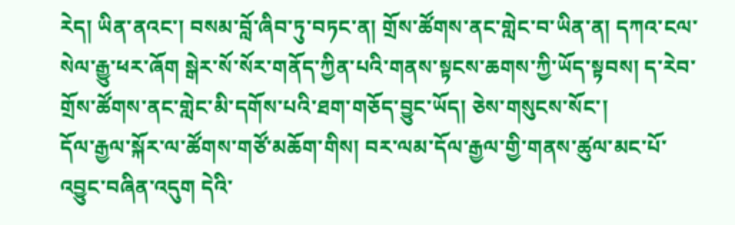རེད། ཡིན་ནའང་། བསམ་བློ་ཞིབ་ཏུ་བཏང་ན། གྲོས་ཚོགས་ནང་གླེང་བ་ཡིན་ན། དཀའ་ངལ་སེལ་རྒྱུ་ཕར་ཞོག སྒེར་སོ་སོར་གནོད་ཀྱིན་པའི་གནས་སྟངས་ཆགས་ཀྱི་ཡོད་སྟབས། ད་རེབ་གྲོས་ཚོགས་ནང་གླེང་མི་དགོས་པའི་ཐག་གཅོད་བྱུང་ཡོད། ཅེས་གསུངས་སོང་།
དོལ་རྒྱལ་སྐོར་ལ་ཚོགས་གཙོ་མཆོག་གིས། བར་ལམ་དོལ་རྒྱལ་གྱི་གནས་ཚུལ་མང་པོ་འབྱུང་བཞིན་འདུག དེའི་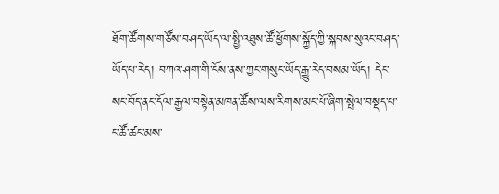ཐོག་ཚོགས་གཙོས་བཤད་ཡོད་ལ་སྤྱི་འཐུས་ཚོ་ཕྱོགས་སྐྱོད་ཀྱི་སྐབས་སུའང་བཤད་ཡོད་པ་རེད། བཀའ་ཤག་གི་ངོས་ནས་ཀྱང་གསུང་ཡོད་རྒྱུ་རེད་བསམ་ཡོད། དེང་སང་བོད་ནང་དོལ་རྒྱལ་བསྟེན་མཁན་ཚོས་ལས་རིགས་མང་པོ་ཞིག་སྤེལ་བསྡད་པ་ང་ཚོ་ཚང་མས་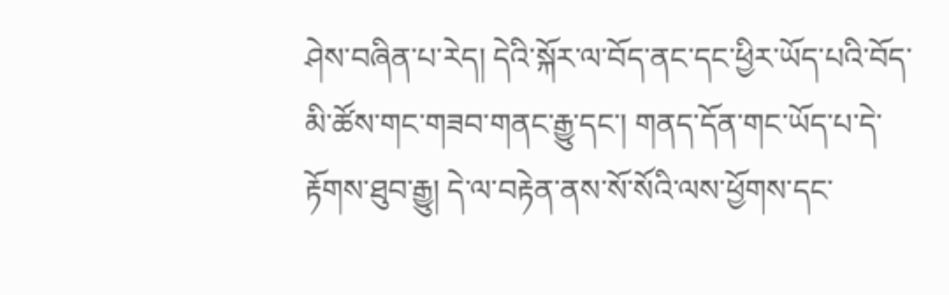ཤེས་བཞིན་པ་རེད། དེའི་སྐོར་ལ་བོད་ནང་དང་ཕྱིར་ཡོད་པའི་བོད་མི་ཚོས་གང་གཟབ་གནང་རྒྱུ་དང་། གནད་དོན་གང་ཡོད་པ་དེ་རྟོགས་ཐུབ་རྒྱུ། དེ་ལ་བརྟེན་ནས་སོ་སོའི་ལས་ཕྱོགས་དང་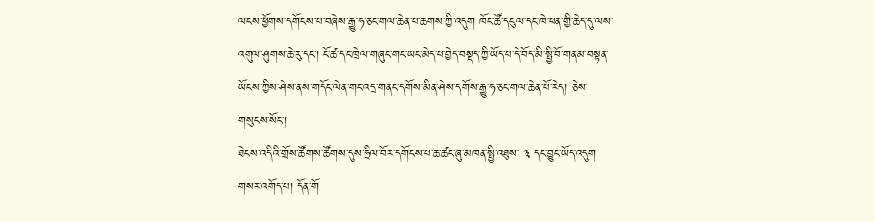ལངས་ཕྱོགས་དགོངས་པ་བཞེས་རྒྱུ་ཧ་ཅང་གལ་ཆེན་པ་ཆགས་ཀྱི་འདུག ཁོང་ཚོ་དངུལ་དང་ཁེ་ཕན་གྱི་ཆེད་དུ་ལས་འགུལ་ཤུགས་ཆེ་རུ་དང་། ངོ་ཚ་དང་ཁྲེལ་གཞུང་གང་ཡང་མེད་པ་བྱེད་བསྡད་ཀྱི་ཡོད་པ་དེ་བོད་མི་སྤྱི་བོ་གནམ་བསྟན་ཡོངས་ཀྱིས་ཤེས་ནས་གདོང་ལེན་གང་འདྲ་གནང་དགོས་མིན་ཤེས་དགོས་རྒྱུ་ཧ་ཅང་གལ་ཆེན་པོ་རེད། ཅེས་གསུངས་སོང་།
ཐེངས་འདིའི་གྲོས་ཚོགས་ཚོགས་དུས་ཧྲིལ་བོར་དགོངས་པ་ཆ་ཚང་ཞུ་མཁན་སྤྱི་འཐུས་ ༣ དང་བྱུང་ཡོད་འདུག
གསར་འགོད་པ། དོན་གོ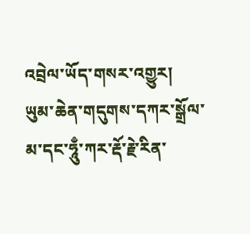འབྲེལ་ཡོད་གསར་འགྱུར།
ཡུམ་ཆེན་གདུགས་དཀར་སྒྲོལ་མ་དང་ཧཱུྃ་ཀར་རྡོ་རྗེ་རིན་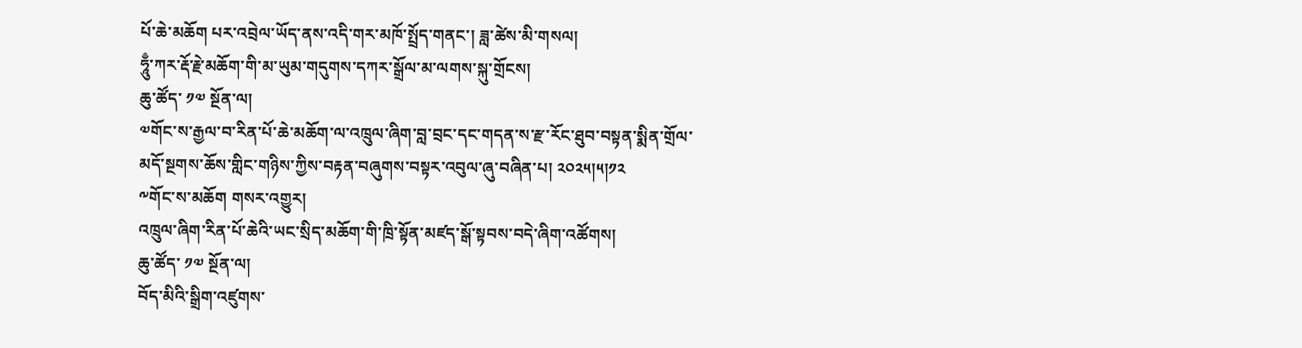པོ་ཆེ་མཆོག པར་འབྲེལ་ཡོད་ནས་འདི་གར་མཁོ་སྤྲོད་གནང་། ཟླ་ཚེས་མི་གསལ།
ཧཱུྃ་ཀར་རྡོ་རྗེ་མཆོག་གི་མ་ཡུམ་གདུགས་དཀར་སྒྲོལ་མ་ལགས་སྐུ་གྲོངས།
ཆུ་ཚོད་ ༡༧ སྔོན་ལ།
༧གོང་ས་རྒྱལ་བ་རིན་པོ་ཆེ་མཆོག་ལ་འཁྲུལ་ཞིག་བླ་བྲང་དང་གདན་ས་རྫ་རོང་ཐུབ་བསྟན་སྨིན་གྲོལ་མདོ་སྔགས་ཆོས་གླིང་གཉིས་ཀྱིས་བརྟན་བཞུགས་བསྟར་འབུལ་ཞུ་བཞིན་པ། ༢༠༢༥།༥།༡༢
༸གོང་ས་མཆོག གསར་འགྱུར།
འཁྲུལ་ཞིག་རིན་པོ་ཆེའི་ཡང་སྲིད་མཆོག་གི་ཁྲི་སྟོན་མཛད་སྒོ་སྟབས་བདེ་ཞིག་འཚོགས།
ཆུ་ཚོད་ ༡༧ སྔོན་ལ།
བོད་མིའི་སྒྲིག་འཛུགས་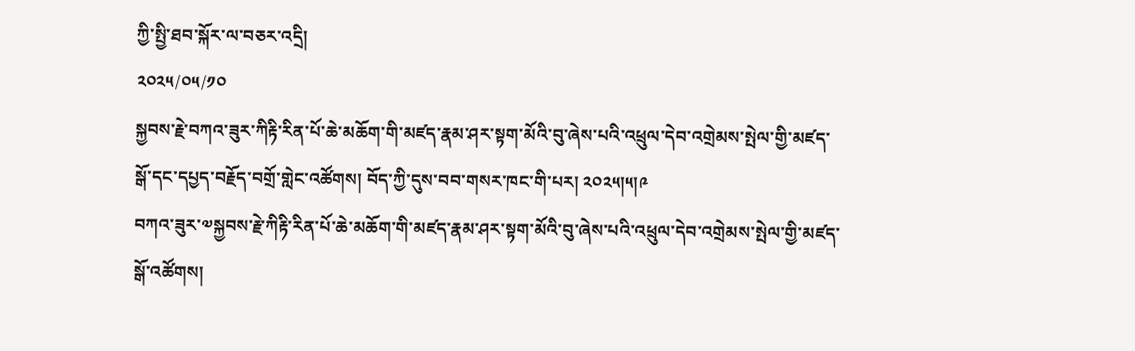ཀྱི་སྤྱི་ཐབ་སྐོར་ལ་བཅར་འདྲི།
༢༠༢༥/༠༥/༡༠
སྐྱབས་རྗེ་བཀའ་ཟུར་ཀིརྟི་རིན་པོ་ཆེ་མཆོག་གི་མཛད་རྣམ་ཤར་སྟག་མོའི་བུ་ཞེས་པའི་འཕྲུལ་དེབ་འགྲེམས་སྤེལ་གྱི་མཛད་སྒོ་དང་དཔྱད་བརྗོད་བགྲོ་གླེང་འཚོགས། བོད་ཀྱི་དུས་བབ་གསར་ཁང་གི་པར། ༢༠༢༥།༥།༩
བཀའ་ཟུར་༧སྐྱབས་རྗེ་ཀིརྟི་རིན་པོ་ཆེ་མཆོག་གི་མཛད་རྣམ་ཤར་སྟག་མོའི་བུ་ཞེས་པའི་འཕྲུལ་དེབ་འགྲེམས་སྤེལ་གྱི་མཛད་སྒོ་འཚོགས།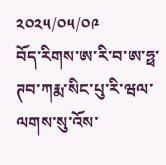༢༠༢༥/༠༥/༠༩
བོད་རིགས་ཨ་རི་བ་ཨ་ཧྥ་ཊབ་ཀརྨ་སིང་པུ་རི་ཝལ་ལགས་སུ་འོས་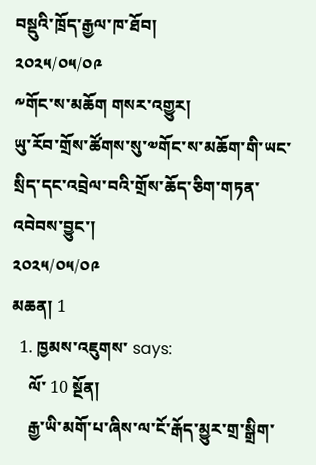བསྡུའི་ཁྲོད་རྒྱལ་ཁ་ཐོབ།
༢༠༢༥/༠༥/༠༩
༸གོང་ས་མཆོག གསར་འགྱུར།
ཡུ་རོབ་གྲོས་ཚོགས་སུ་༧གོང་ས་མཆོག་གི་ཡང་སྲིད་དང་འབྲེལ་བའི་གྲོས་ཆོད་ཅིག་གཏན་འབེབས་བྱུང་།
༢༠༢༥/༠༥/༠༩
མཆན། 1
  1. ཁྱམས་འཇུགས་ says:
    ལོ་ 10 སྔོན།
    རྒྱ་ཡི་མགོ་པ་ཞིས་ལ་ངོ་རྒོད་མྱུར་གྲ་སྒྲིག་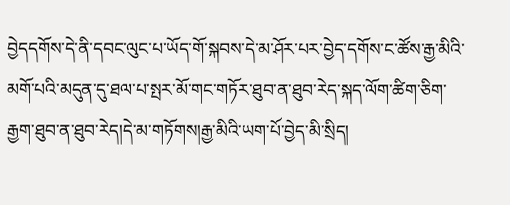བྱེདདགོས་དེ་ནི་དབང་ལུང་པ་ཡོད་གོ་སྐབས་དེ་མ་ཤོར་པར་བྱེད་དགོས་ང་ཚོས་རྒྱ་མིའི་མགོ་པའི་མདུན་དུ་ཐལ་པ་སྤར་མོ་གང་གཏོར་ཐུབ་ན་ཐུབ་རེད་སྐད་ལོག་ཚིག་ཅིག་རྒྱག་ཐུབ་ན་ཐུབ་རེད།དེ་མ་གཏོགས།རྒྱ་མིའི་ཡག་པོ་བྱེད་མི་སྲིད།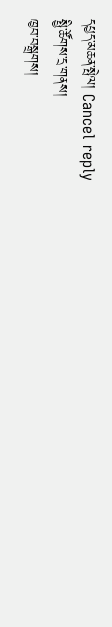དཔྱད་མཆན་སྤེལ། Cancel reply
སྤྱི་ཚོགས་དྲ་གནས།
ཁྱབ་བསྒྲགས།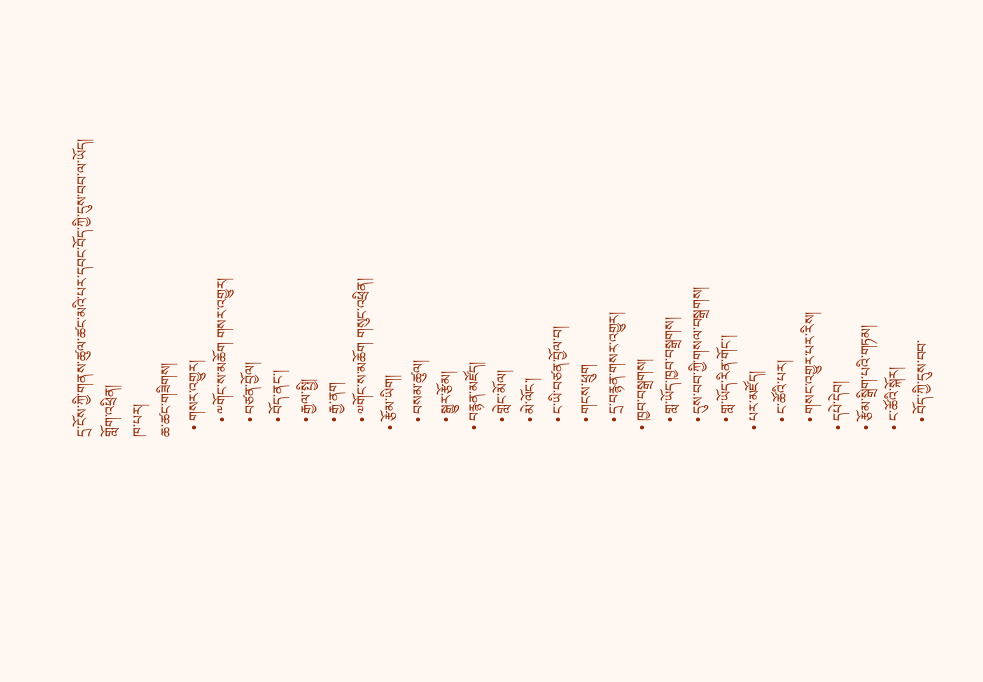དྲ་ངོས་ཀྱི་གནས་ཚུལ་ཚང་མའི་པར་དབང་བོད་ཀྱི་དུས་བབ་ལ་ཡོད།
གློག་འཕྲིན།
ཁ་པར།
ཆ་ཚང་གཟིགས།
  • གསར་འགྱུར།
    • ༸གོང་ས་མཆོག གསར་འགྱུར།
    • བཙན་བྱོལ།
    • བོད་ནང་།
    • རྒྱལ་སྤྱི།
    • རྒྱ་ནག
    • ༧གོང་ས་མཆོག གསུང་འཕྲིན།
  • རྩོམ་ཡིག།
    • བསམ་ཚུལ།
    • སྒྱུར་རྩོམ།
  • བརྙན་མཛོད།
    • གླེང་མོལ།
    • མེ་ལོང་།
    • ང་ཡི་བཙན་བྱོལ་བ།
    • གངས་ཕྲུག
    • དྲ་བརྙན་གསར་འགྱུར།
  • ཁྱབ་བསྒྲགས།
    • གླ་ཡོད་ཁྱབ་བསྒྲགས།
    • དུས་བབ་ཀྱི་གསལ་བསྒྲགས།
    • གླ་ཡོད་རིན་གོང་།
  • པར་མཛོད།
    • ང་ཚོའི་པར།
    • གསང་འགྱུར་པར་རིས།
  • དཔེ་དེབ།
  • རྩོམ་སྒྲིག་པའི་གཏམ།
  • ང་ཚོའི་སྐོར།
    • བོད་ཀྱི་དུས་བབ་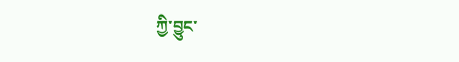ཀྱི་བྱུང་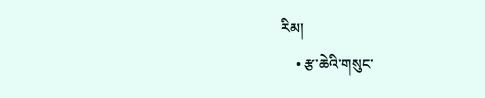རིམ།
    • རྩ་ཆེའི་གསུང་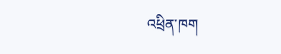འཕྲིན་ཁག